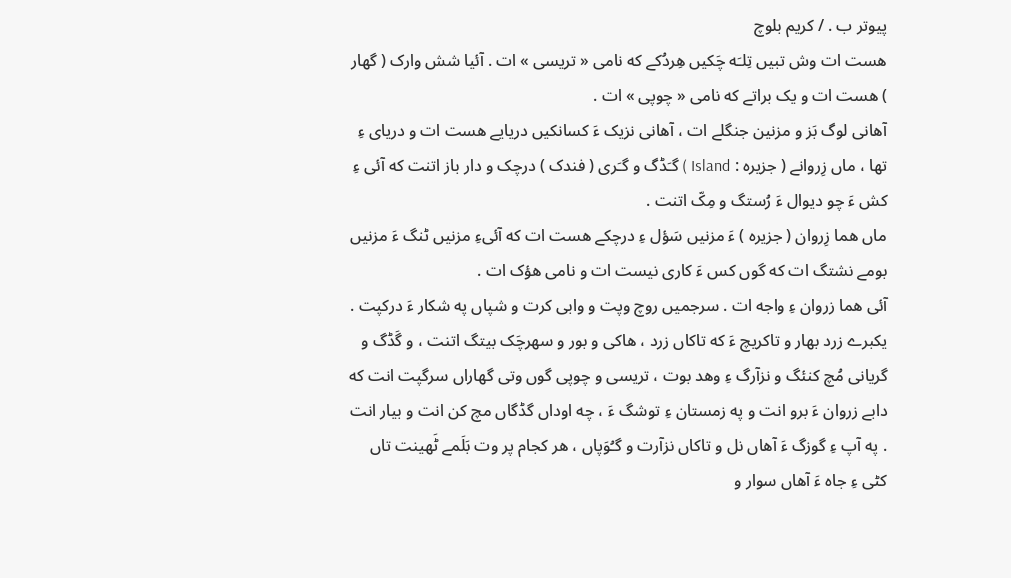پیوتر ب . / کریم بلوچ
هست ات وش تبیں تِلـَه چَکیں هِردُکے که نامی « تریسی » ات . آئیا شش وارک ( گهار ) هست ات و یک براتے که نامی « چوپی » ات .
آهانی لوگ بَز و مزنین جنگلے ات ، آهانی نزیک ءَ کسانکیں دریایے هست ات و دریای ءِ تها ، ماں زِروانے ( جزیره : Island ) گـَڈگ و گـَری ( فندک ) درچک و دار باز اتنت که آئی ءِ کش ءَ چو دیوال ءَ رُستگ و مِکّ اتنت .
ماں هما زِروان ( جزیره ) ءَ مزنیں سَؤل ءِ درچکے هست ات که آئیءِ مزنیں ٹنگ ءَ مزنیں بومے نشتگ ات که گوں کس ءَ کاری نیست ات و نامی هؤک ات .
آئی هما زروان ءِ واجه ات . سرجمیں روچ وپت و وابی کرت و شپاں په شکار ءَ درکپت .
یکبرے زرد بهار و تاکریچ ءَ که تاکاں زرد ، هاکی و بور و سهرچَک بیتگ اتنت ، و گَڈگ و گریانی مُچ کنئگ و نزآرگ ءِ وهد بوت ، تریسی و چوپی گوں وتی گهاراں سرگپت انت که دابے زروان ءَ برو انت و په زمستان ءِ توشگ ءَ ، چه اوداں گڈگاں مچ کن انت و بیار انت . په آپ ءِ گوزگ ءَ آهاں نل و تاکاں نزآرت و گـُوَپاں ، هر کجام پر وت بَلَمے ٹَهینت تاں کٹی ءِ جاه ءَ آهاں سوار و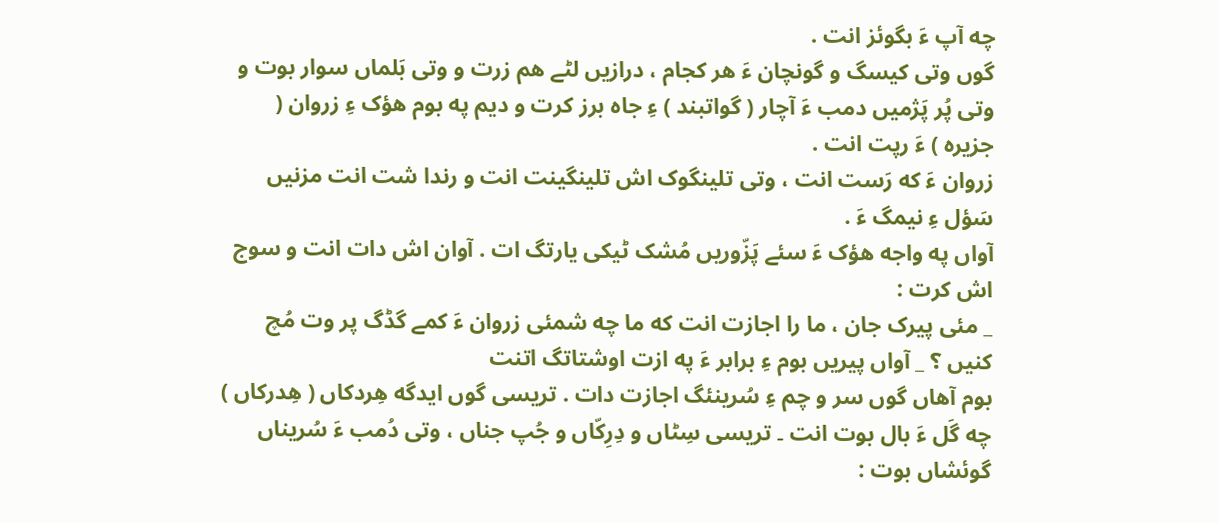چه آپ ءَ بگوئز انت .
گوں وتی کیسگ و گونچان ءَ هر کجام ، درازیں لٹے هم زرت و وتی بَلماں سوار بوت و وتی پُر پَژمیں دمب ءَ آچار ( گواتبند ) ءِ جاه برز کرت و دیم په بوم هؤک ءِ زروان ( جزیره ) ءَ رپت انت .
زروان ءَ که رَست انت ، وتی تلینگوک اش تلینگینت انت و رندا شت انت مزنیں سَؤل ءِ نیمگ ءَ .
آواں په واجه هؤک ءَ سئے پَزّوریں مُشک ٹیکی یارتگ ات . آوان اش دات انت و سوج اش کرت :
_ مئی پیرک جان ، ما را اجازت انت که ما چه شمئی زروان ءَ کمے گڈگ پر وت مُچ کنیں ؟ _ آواں پیریں بوم ءِ برابر ءَ په ازت اوشتاتگ اتنت
بوم آهاں گوں سر و چم ءِ سُرینئگ اجازت دات . تریسی گوں ایدگه هِردکاں ( هِدرکاں ) چه گَل ءَ بال بوت انت ۔ تریسی سِٹاں و دِرِکّاں و جُپ جناں ، وتی دُمب ءَ سُریناں گوئشاں بوت :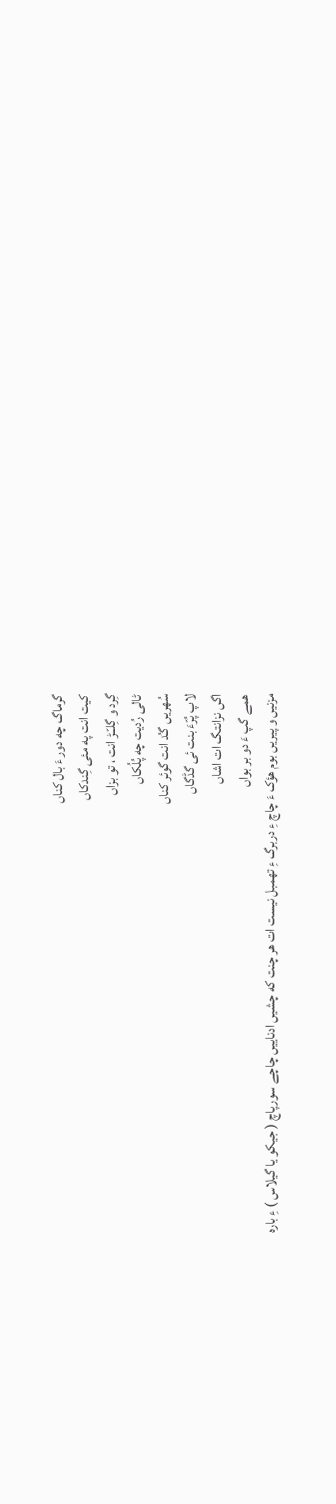گرماگ چه دور ءَ بال کناں
کیت انت په مئی گِندکاں
گِرد و گِلـّـڑ انت ، تو بزاں
ٹالی رُدیت چه پُلُکاں
سُهریں گـُد انت گوئر کناں
لاپ پُرّءَ بنت ئی گڈگاں
اگں نزانتگ ات اشاں
همے گپ ءَ دو بر بواں
مزنیں و پیریں بوم هؤک ءَ چاچ ءِ دربرگ ءِ تهمبل نیست ات هر چنت که چشیں ادناییں چاچے سورپاچ ( جیکو یا گیلاس ) ءِ باره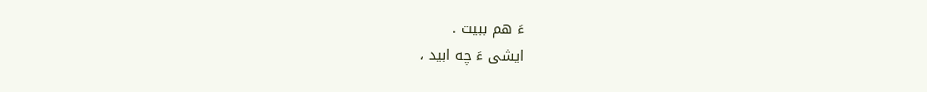ءَ هم ببیت .
ایشی ءَ چه ابید ،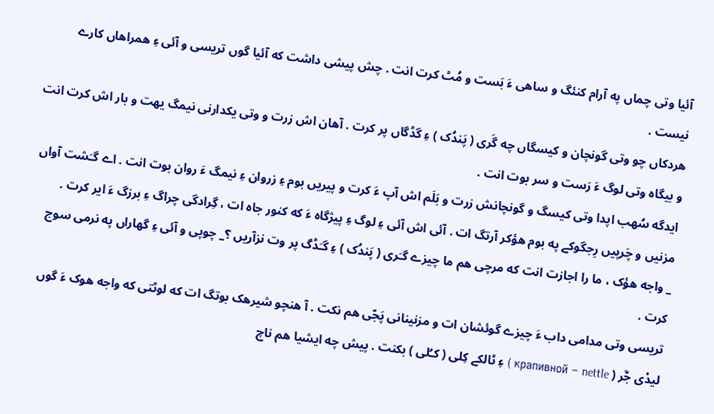آئیا وتی چماں په آرام کنئگ و ساهی ءَ بَست و مُٹ کرت انت . چش پیشی داشت که آئیا گوں تریسی و آئی ءِ همراهاں کارے نیست .
هردکاں چو وتی گونچان و کیسگاں چه گَری ( پَندُک ) ءِ گڈگاں پر کرت . آهان اش زرت و وتی یکدارنی نیمگ یهت و بار اش کرت انت و بیگاه وتی لوگ ءَ رَست و سر بوت انت .
ایدگه سُهب اپدا وتی کیسگ و گونچانش زرت و بَلَم اش آپ ءَ کرت و پیریں بوم ءِ زروان ءِ نیمگ ءَ روان بوت انت . اے گـَشت آواں مزنیں و چَرپیں رِجگوکے په بوم هؤکر آرتگ ات . آئی اش آئی ءِ لوگ ءِ پیژگاه ءَ که کنور جاه ات ، گِرادگی چراگ ءِ برزگ ءَ ایر کرت .
_ واجه هؤک ، ما را اجازت انت که مرچی هم ما چیزے گـَری ( پَندُک ) ءِ گـَڈگ پر وت نزآریں ؟_ چوپی و آئی ءِ گهاراں په نرمی سوج کرت .
تریسی وتی مدامی داب ءَ چیزے گوئشان ات و مزنینانی پَجّی هم نکت . آ هنچو شیرهک بوتگ ات که لوٹتی که واجه هوک ءَ گوں ليدْى جَّر ( крапивной – nettle ) ءِ ٹالکے کِلی ( کـُلی ) بکنت . پیش چه ایشیا هم ناچ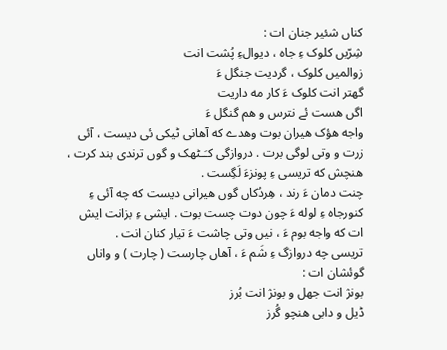کناں شئیر جنان ات :
شِرّیں کلوک ءِ جاه ، دیوالءِ پُشت انت
زوالمیں کلوک ، گردیت جنگل ءَ
گهتر انت کلوک ءَ کار مه داریت
اگں هست ئے نترس و هم گنگل ءَ
واجه هؤک هیران بوت وهدے که آهانی ٹیکی ئی دیست ، آئی زرت و وتی لوگی برت . دروازگی کـَـٹهک و گوں ترندی بند کرت ، هنچش که تریسی ءِ پونزءَ لَگِست .
چنت دمان ءَ رند ، هِردُکاں گوں هیرانی دیست که چه آئی ءِ کنورجاه ءِ لوله ءَ چون دوت چست بوت . ایشی ءِ بزانت ایش ات که واجه بوم ءَ ، نیں وتی چاشت ءَ تیار کنان انت .
تریسی چه دروازگ ءِ شَم ءَ ، آهاں چارست ( چارت ) و واناں گوئشان ات :
بونژ انت جهل و بونژ انت بُرز
ڈیل و دابی هنچو گُرز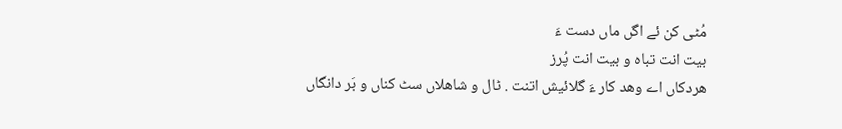مُٹی کن ئے اگں ماں دست ءَ
بیت انت تباه و بیت انت پُرز
هردکاں اے وهد کار ءَ گلائیش اتنت . ٹال و شاهلاں سٹ کناں و بَر دانگاں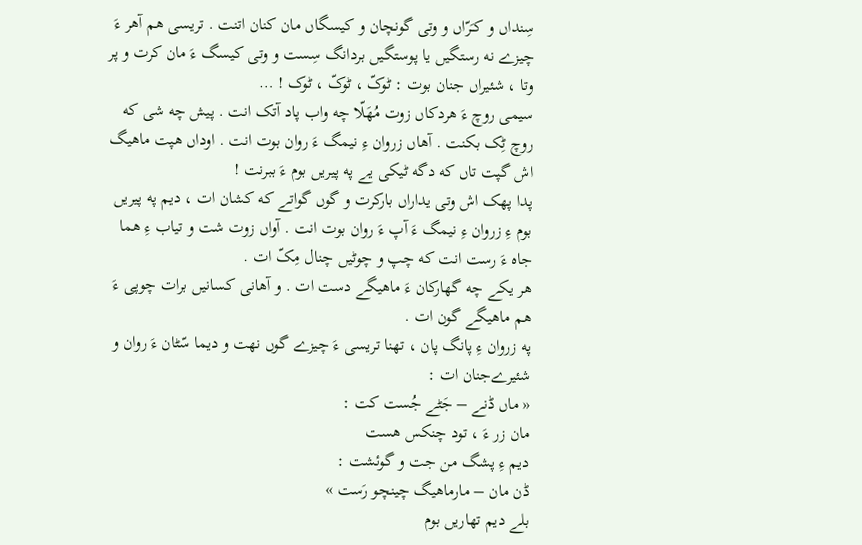سِنداں و کـَرّاں و وتی گونچان و کیسگاں مان کنان اتنت . تریسی هم آهر ءَ چیزے نه رستگیں یا پوستگیں بردانگ سِست و وتی کیسگ ءَ مان کرت و پر وتا ، شئیراں جنان بوت : ٹوکّ ، ٹوکّ ، ٹوک ! …
سیمی روچ ءَ هردکاں زوت مُهَلّا چه واب پاد آتک انت . پیش چه شی که روچ ٹِک بکنت . آهاں زروان ءِ نیمگ ءَ روان بوت انت . اوداں هپت ماهیگ اش گپت تاں که دگه ٹیکی یے په پیریں بوم ءَ ببرنت !
پدا پهک اش وتی یداراں بارکرت و گوں گواتے که کشان ات ، دیم په پیریں بوم ءِ زروان ءِ نیمگ ءَ آپ ءَ روان بوت انت . آواں زوت شت و تیاب ءِ هما جاه ءَ رست انت که چپ و چوٹیں چنال مِکّ ات .
هر یکے چه گهارکان ءَ ماهیگے دست ات . و آهانی کسانیں برات چوپی ءَ هم ماهیگے گون ات .
په زروان ءِ پانگ پان ، تهنا تریسی ءَ چیزے گوں نهت و دیما سّٹان ءَ روان و شئیرےجنان ات :
« ماں ڈنے – جَٹے جُست کت :
مان زر ءَ ، تود چنکس هست
دیم ءِ پشگ من جت و گوئشت :
ڈن مان – مارماهیگ چینچو رَست »
بلے دیم تهاریں بوم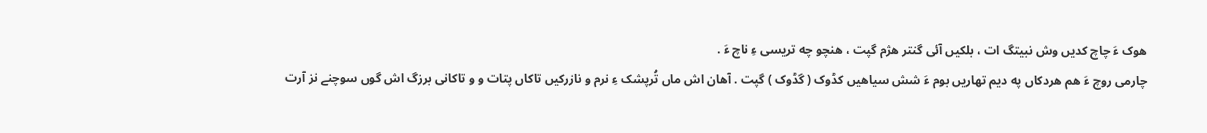هوک ءَ چاچ کدیں وش نبیتگ ات ، بلکیں آئی گنتر هژم گپت ، هنچو چه تریسی ءِ ناچ ءَ .
چارمی روچ ءَ هم هردکاں په دیم تهاریں بوم ءَ شش سیاهیں کڈوک ( گڈوک ) گپت . آهان اش ماں تُرپشک ءِ نرم و نازرکیں تاکاں پتات و و تاکانی برزگ اش گوں سوچنے نز آرت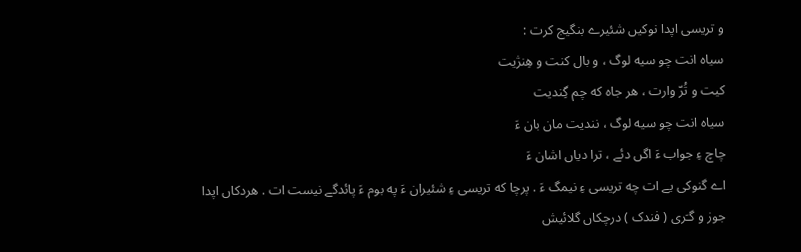و تریسی اپدا نوکیں شئیرے بنگیج کرت :
سیاه انت چو سیه لوگ ، و بال کنت و هِنژیت
کیت و تُرّ وارت ، هر جاه که چم گِندیت
سیاه انت چو سیه لوگ ، نندیت مان بان ءَ
چاچ ءِ جواب ءَ اگں دئے ، ترا دیاں اشان ءَ
اے گنوکی یے ات چه تریسی ءِ نیمگ ءَ . پرچا که تریسی ءِ شئیران ءَ په بوم ءَ پائدگے نیست ات . هردکاں اپدا جوز و گـَری ( فندک ) درچکاں گلائیش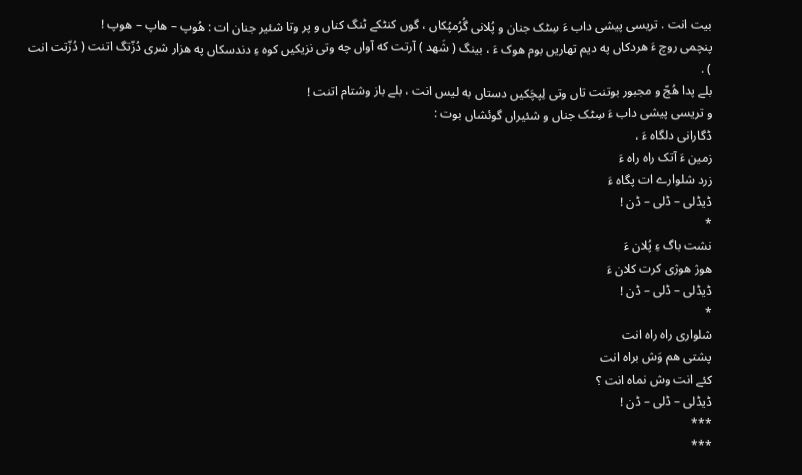بیت انت . تریسی پیشی داب ءَ سِٹک جنان و پُلانی گُرُمپُکاں ، گوں کنٹکے ٹنگ کناں و پر وتا شئیر جنان ات : هُوپ – هاپ – هوپ !
پنچمی روچ ءَ هردکاں په دیم تهاریں بوم هوک ءَ ، بینگ ( شَهد ) آرتت که آواں چه وتی نزیکیں کوه ءِ دندسکاں په هزار شری دُزّتگ اتنت ( دُزّتت انت ) .
بلے پدا هُجّ و مجبور بوتنت تاں وتی لِپچَکیں دستاں به لیس انت ، بلے باز وشتام اتنت !
و تریسی پیشی داب ءَ سِٹک جناں و شئیراں گوئشاں بوت :
ڈگارانی دلگاه ءَ ،
زمین ءَ آتک راه راه ءَ
زرد شلوارے ات پگاه ءَ
ڈیڈلی – ڈلی – ڈن !
*
نشت باگ ءِ پُلان ءَ
هوژ هوژی کرت کلان ءَ
ڈیڈلی – ڈلی – ڈن !
*
شلواری راه راه انت
پشتی هم وَش براه انت
کئے انت وش نماه انت ؟
ڈیڈلی – ڈلی – ڈن !
***
***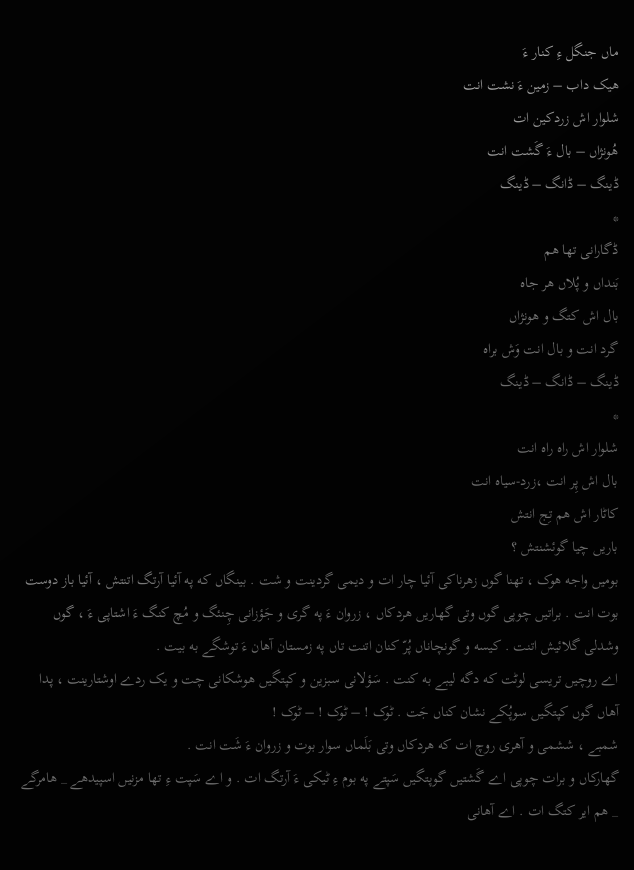ماں جنگل ءِ کنار ءَ
هیک داب – زمین ءَ نشت انت
شلوار اش زردکین ات
هُونژاں – بال ءَ گَشت انت
ڈینگ – ڈانگ – ڈینگ
*
ڈگارانی تها هم
بَنداں و پُلاں هر جاه
بال اش کتگ و هونژاں
گرد انت و بال انت وَش براه
ڈینگ – ڈانگ – ڈینگ
*
شلوار اش راه راه انت
بال اش پِر انت ،زرد-سیاه انت
کاٹار اش هم تِج انتش
باریں چیا گوئشنتش ؟
بومیں واجه هوک ، تهنا گوں زهرناکی آئیا چار ات و دیمی گردینت و شت . بینگاں که په آئیا آرتگ اتنتش ، آئیا باز دوست بوت انت . براتیں چوپی گوں وتی گهاریں هردکاں ، زروان ءَ په گری و جَؤزانی چِنئگ و مُچ کنگ ءَ اشتاپی ءَ ، گوں وشدلی گلائیش اتنت . کیسه و گونچاناں پُرّ کنان اتنت تاں په زمستان آهان ءَ توشگے به بیت .
اے روچیں تریسی لوٹت که دگه لیبے به کنت . سَؤلانی سبزین و کپتگیں هوشکانی چت و یک ردے اوشتارینت ، پدا آهاں گوں کپتگیں سوپُکے نشان کناں جَت . ٹوک ! – ٹوک ! – ٹوک !
شمبے ، ششمی و آهری روچ ات که هردکاں وتی بَلَماں سوار بوت و زروان ءَ شَت انت .
گهارکاں و برات چوپی اے گَشتیں گوپتگیں سَپتے په بوم ءِ ٹیکی ءَ آرتگ ات . و اے سَپت ءِ تها مزنیں اسپیدهے _ هامرگے _ هم ایر کتگ ات . اے آهانی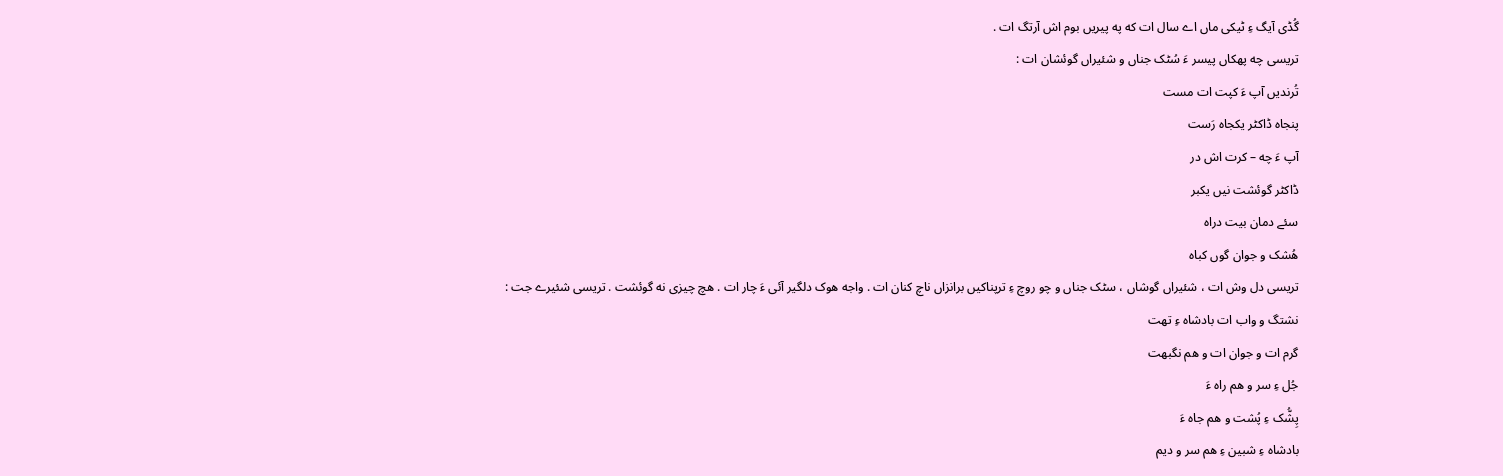گُڈی آیگ ءِ ٹیکی ماں اے سال ات که په پیریں بوم اش آرتگ ات .
تریسی چه پهکاں پیسر ءَ سُٹک جناں و شئیراں گوئشان ات :
تُرندیں آپ ءَ کپت ات مست
پنجاه ڈاکٹر یکجاه رَست
آپ ءَ چه – کرت اش در
ڈاکٹر گوئشت نیں یکبر
سئے دمان بیت دراه
هُشک و جوان گوں کباه
تریسی دل وش ات ، شئیراں گوشاں ، سٹک جناں و چو روچ ءِ ترپناکیں برانزاں ناچ کنان ات . واجه هوک دلگیر آئی ءَ چار ات . هچ چیزی نه گوئشت . تریسی شئیرے جت :
نشتگ و واب ات بادشاه ءِ تهت
گرم ات و جوان ات و هم نگبهت
جُل ءِ سر و هم راه ءَ
پِشُّک ءِ پُشت و هم جاه ءَ
بادشاه ءِ شبین ءِ هم سر و دیم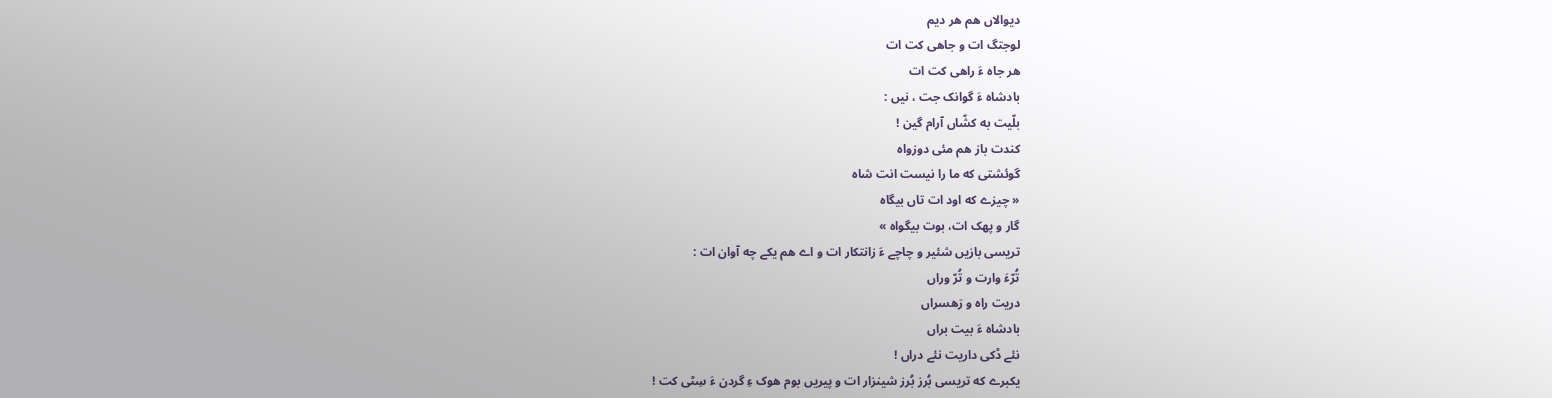دیوالاں هم هر دیم
لوجتگ ات و جاهی کت ات
هر جاه ءَ راهی کت ات
بادشاه ءَ گوانک جت ، نیں :
بلّیت به کشّاں آرام گین !
کندت باز هم مئی دوزواه
گوئشتی که ما را نیست انت شاه
« چیزے که اود ات تاں بیگاه
گار و پهک ات، بوت بیگواه »
تریسی بازیں شئیر و چاچے ءَ زانتکار ات و اے هم یکے چه آوان ات :
تُرّءَ وارت و تُرّ وراں
دریت راه و رَهسراں
بادشاه ءَ بیت براں
نئے ڈکی داریت نئے دراں !
یکبرے که تریسی بُرز بُرز شینزار ات و پیریں بوم هوک ءِ گردن ءَ سِٹی کت !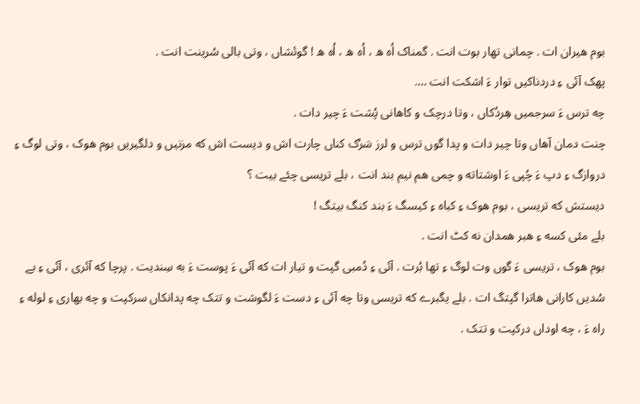بوم هیران ات . چمانی تهار بوت انت . گمناک اُه ه ، اُه ه ، اُه ه ! گوئشاں ، وتی بالی سُرینت انت .
پهک آئی ءِ دردناکیں توار ءَ اشکت انت ….
چه ترس ءَ سرجمیں هِردُکاں ، وتا درچک و کاهانی پُشت ءَ چیر دات .
چنت دمان آهاں وتا چیر دات و پدا گوں ترس و لرز سَرُک کناں چارت اش و دیست اش که مزنیں و دلگیریں بوم هوک ، وتی لوگ ءِ دروازگ ءِ دپ ءَ چُپی ءَ اوشتاته و چمی هم نیم بند انت ، بلے تریسی چئے بیت ؟
دیستش که تریسی ، بوم هوک ءِ کباه ءِ کیسگ ءَ بند کنگ بیتگ !
بلے مئی کسه ءِ هبر همدان نه کٹ انت .
بوم هوک ، تریسی ءَ گوں وت لوگ ءِ تها بُرت . آئی ءِ دُمبی گپت و تیار ات که آئی ءَ پوست ءَ به سِندیت . پرچا که آئری ، آئی ءِ بے سُدیں کارانی هاترا گپتگ ات . بلے یگبرے که تریسی وتا چه آئی ءِ دست ءَ لگوشت و تتک چه پدانکاں سرکپت و چه بهاری ءِ لوله ءِ راه ءَ ، چه اوداں درکپت و تتک .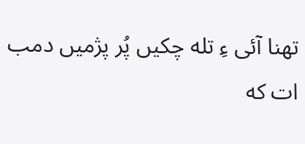تهنا آئی ءِ تله چکیں پُر پژمیں دمب ات که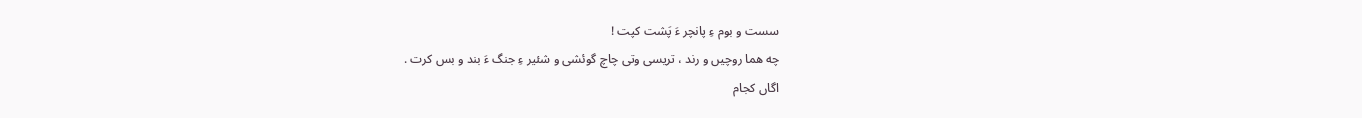سست و بوم ءِ پانچر ءَ پَشت کپت !
چه هما روچیں و رند ، تریسی وتی چاچ گوئشی و شئیر ءِ جنگ ءَ بند و بس کرت .
اگاں کجام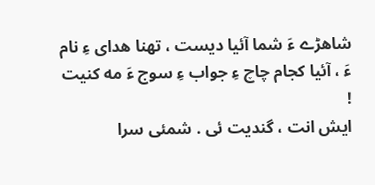شاهڑے ءَ شما آئیا دیست ، تهنا هدای ءِ نام ءَ ، آئیا کجام چاچ ءِ جواب ءِ سوج ءَ مه کنیت !
ایش انت ، گندیت ئی . شمئی سرا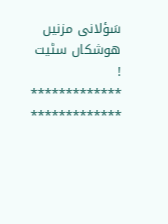سَؤلانی مزنیں هوشکاں سٹیت !
*************
*************